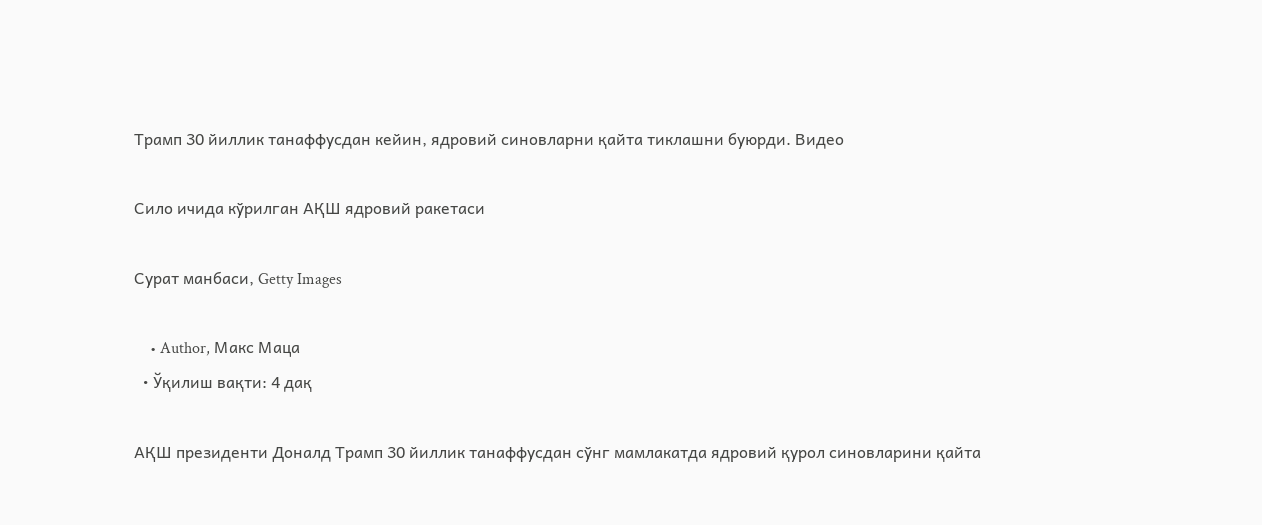Трамп 30 йиллик танаффусдан кейин, ядровий синовларни қайта тиклашни буюрди. Видео

Сило ичида кўрилган АҚШ ядровий ракетаси

Сурат манбаси, Getty Images

    • Author, Макс Маца
  • Ўқилиш вақти: 4 дақ

АҚШ президенти Доналд Трамп 30 йиллик танаффусдан сўнг мамлакатда ядровий қурол синовларини қайта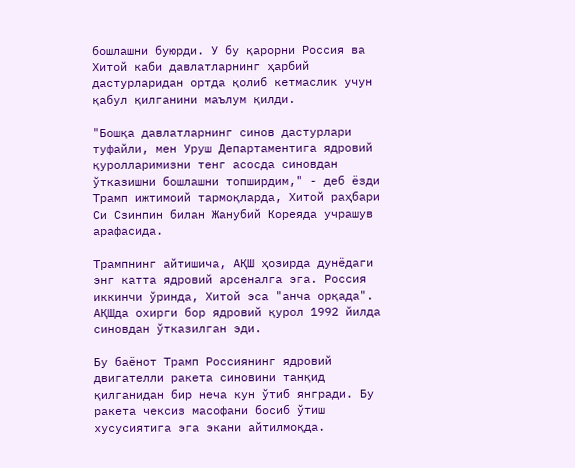бошлашни буюрди. У бу қарорни Россия ва Хитой каби давлатларнинг ҳарбий дастурларидан ортда қолиб кетмаслик учун қабул қилганини маълум қилди.

"Бошқа давлатларнинг синов дастурлари туфайли, мен Уруш Департаментига ядровий қуролларимизни тенг асосда синовдан ўтказишни бошлашни топширдим," - деб ёзди Трамп ижтимоий тармоқларда, Хитой раҳбари Си Сзинпин билан Жанубий Кореяда учрашув арафасида.

Трампнинг айтишича, АҚШ ҳозирда дунёдаги энг катта ядровий арсеналга эга. Россия иккинчи ўринда, Хитой эса "анча орқада". АҚШда охирги бор ядровий қурол 1992 йилда синовдан ўтказилган эди.

Бу баёнот Трамп Россиянинг ядровий двигателли ракета синовини танқид қилганидан бир неча кун ўтиб янгради. Бу ракета чексиз масофани босиб ўтиш хусусиятига эга экани айтилмоқда.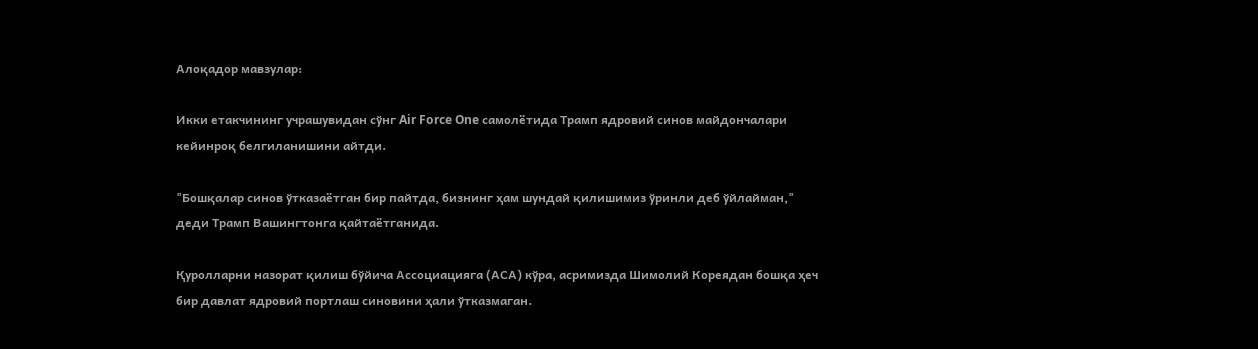Алоқадор мавзулар:

Икки етакчининг учрашувидан сўнг Air Force One самолётида Трамп ядровий синов майдончалари кейинроқ белгиланишини айтди.

"Бошқалар синов ўтказаётган бир пайтда, бизнинг ҳам шундай қилишимиз ўринли деб ўйлайман," деди Трамп Вашингтонга қайтаётганида.

Қуролларни назорат қилиш бўйича Ассоциацияга (АCА) кўра, асримизда Шимолий Кореядан бошқа ҳеч бир давлат ядровий портлаш синовини ҳали ўтказмаган.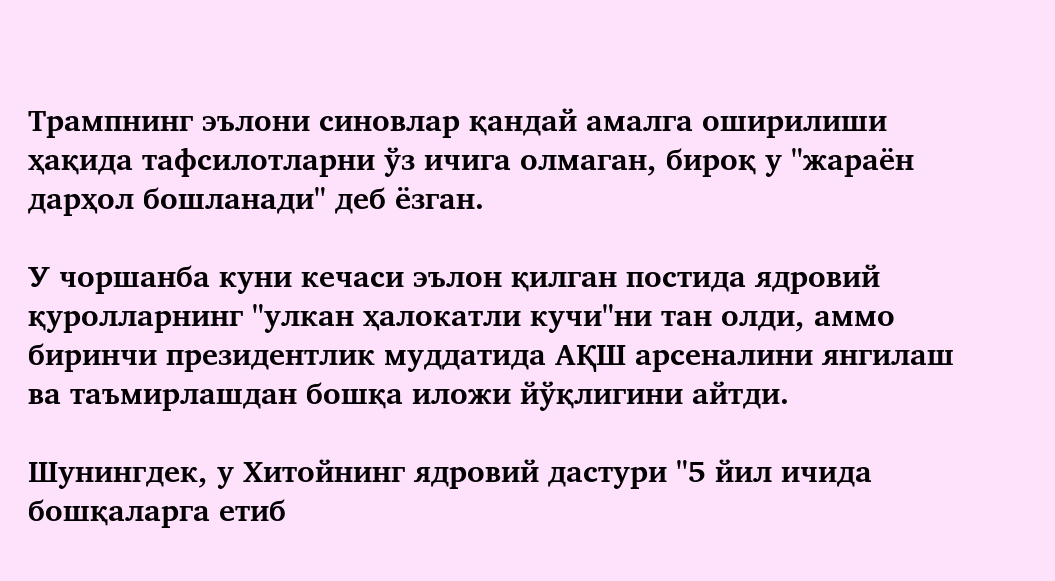Трампнинг эълони синовлар қандай амалга оширилиши ҳақида тафсилотларни ўз ичига олмаган, бироқ у "жараён дарҳол бошланади" деб ёзган.

У чоршанба куни кечаси эълон қилган постида ядровий қуролларнинг "улкан ҳалокатли кучи"ни тан олди, аммо биринчи президентлик муддатида АҚШ арсеналини янгилаш ва таъмирлашдан бошқа иложи йўқлигини айтди.

Шунингдек, у Хитойнинг ядровий дастури "5 йил ичида бошқаларга етиб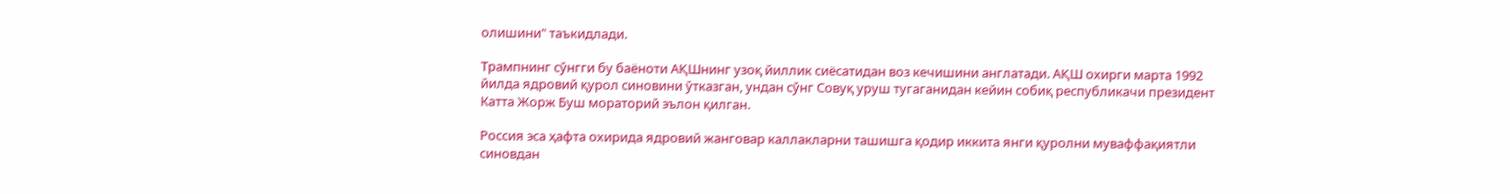олишини" таъкидлади.

Трампнинг сўнгги бу баёноти АҚШнинг узоқ йиллик сиёсатидан воз кечишини англатади. АҚШ охирги марта 1992 йилда ядровий қурол синовини ўтказган, ундан сўнг Совуқ уруш тугаганидан кейин собиқ республикачи президент Катта Жорж Буш мораторий эълон қилган.

Россия эса ҳафта охирида ядровий жанговар каллакларни ташишга қодир иккита янги қуролни муваффақиятли синовдан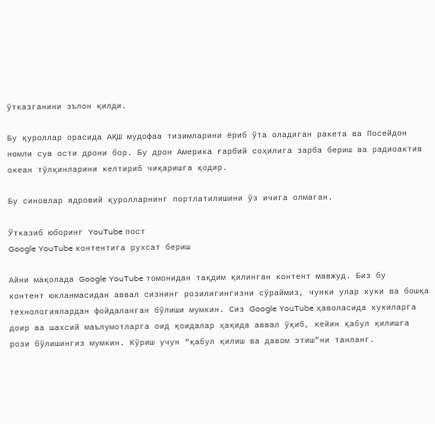ўтказганини эълон қилди.

Бу қуроллар орасида АҚШ мудофаа тизимларини ёриб ўта оладиган ракета ва Посейдон номли сув ости дрони бор. Бу дрон Америка ғарбий соҳилига зарба бериш ва радиоактив океан тўлқинларини келтириб чиқаришга қодир.

Бу синовлар ядровий қуролларнинг портлатилишини ўз ичига олмаган.

Ўтказиб юборинг YouTube пост
Google YouTube контентига рухсат бериш

Айни мақолада Google YouTube томонидан тақдим қилинган контент мавжуд. Биз бу контент юкланмасидан аввал сизнинг розилигингизни сўраймиз, чунки улар куки ва бошқа технологиялардан фойдаланган бўлиши мумкин. Сиз Google YouTube ҳаволасида кукиларга доир ва шахсий маълумотларга оид қоидалар ҳақида аввал ўқиб, кейин қабул қилишга рози бўлишингиз мумкин. Кўриш учун “қабул қилиш ва давом этиш”ни танланг.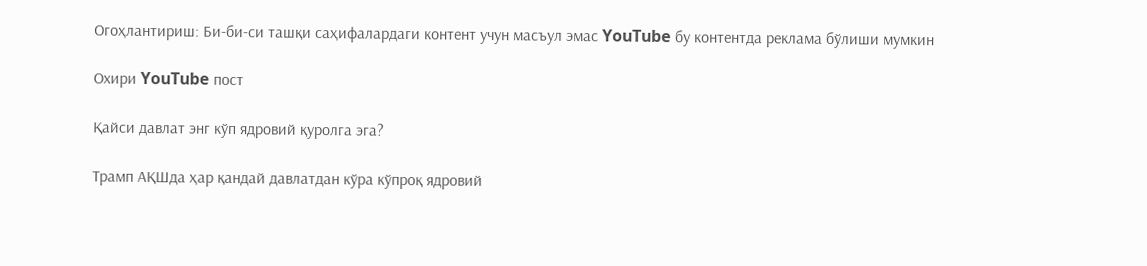Огоҳлантириш: Би-би-си ташқи саҳифалардаги контент учун масъул эмас YouTube бу контентда реклама бўлиши мумкин

Охири YouTube пост

Қайси давлат энг кўп ядровий қуролга эга?

Трамп АҚШда ҳар қандай давлатдан кўра кўпроқ ядровий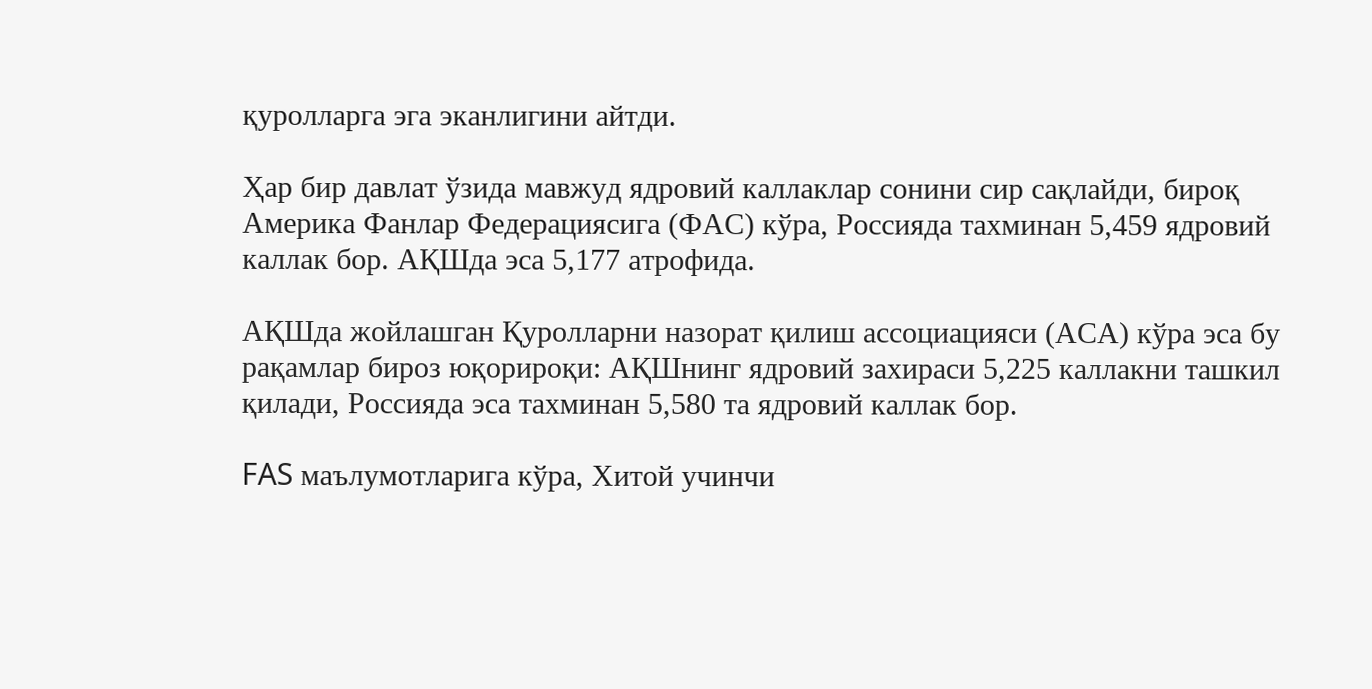қуролларга эга эканлигини айтди.

Ҳар бир давлат ўзида мавжуд ядровий каллаклар сонини сир сақлайди, бироқ Америка Фанлар Федерациясига (ФАС) кўра, Россияда тахминан 5,459 ядровий каллак бор. АҚШда эса 5,177 атрофида.

АҚШда жойлашган Қуролларни назорат қилиш ассоциацияси (АCА) кўра эса бу рақамлар бироз юқорироқи: АҚШнинг ядровий захираси 5,225 каллакни ташкил қилади, Россияда эса тахминан 5,580 та ядровий каллак бор.

FAS маълумотларига кўра, Хитой учинчи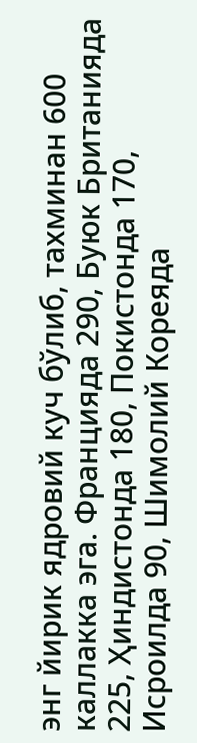энг йирик ядровий куч бўлиб, тахминан 600 каллакка эга. Францияда 290, Буюк Британияда 225, Ҳиндистонда 180, Покистонда 170, Исроилда 90, Шимолий Кореяда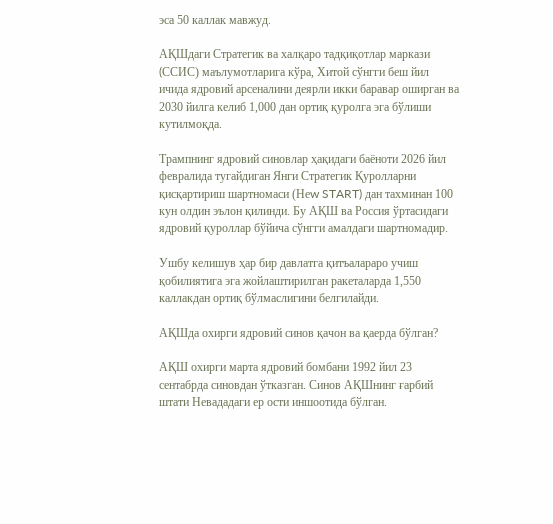эса 50 каллак мавжуд.

АҚШдаги Стратегик ва халқаро тадқиқотлар маркази (CСИС) маълумотларига кўра, Хитой сўнгги беш йил ичида ядровий арсеналини деярли икки баравар оширган ва 2030 йилга келиб 1,000 дан ортиқ қуролга эга бўлиши кутилмоқда.

Трампнинг ядровий синовлар ҳақидаги баёноти 2026 йил февралида тугайдиган Янги Стратегик Қуролларни қисқартириш шартномаси (Неw START) дан тахминан 100 кун олдин эълон қилинди. Бу АҚШ ва Россия ўртасидаги ядровий қуроллар бўйича сўнгги амалдаги шартномадир.

Ушбу келишув ҳар бир давлатга қитъалараро учиш қобилиятига эга жойлаштирилган ракеталарда 1,550 каллакдан ортиқ бўлмаслигини белгилайди.

АҚШда охирги ядровий синов қачон ва қаерда бўлган?

АҚШ охирги марта ядровий бомбани 1992 йил 23 сентабрда синовдан ўтказган. Синов АҚШнинг ғарбий штати Невададаги ер ости иншоотида бўлган.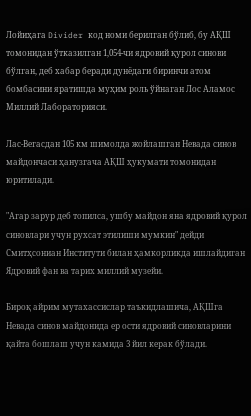Лойиҳага Divider код номи берилган бўлиб, бу АҚШ томонидан ўтказилган 1,054-чи ядровий қурол синови бўлган, деб хабар беради дунёдаги биринчи атом бомбасини яратишда муҳим роль ўйнаган Лос Аламос Миллий Лабораторияси.

Лас-Вегасдан 105 км шимолда жойлашган Невада синов майдончаси ҳанузгача АҚШ ҳукумати томонидан юритилади.

"Агар зарур деб топилса, ушбу майдон яна ядровий қурол синовлари учун рухсат этилиши мумкин" дейди Смитҳсониан Институти билан ҳамкорликда ишлайдиган Ядровий фан ва тарих миллий музейи.

Бироқ айрим мутахассислар таъкидлашича, АҚШга Невада синов майдонида ер ости ядровий синовларини қайта бошлаш учун камида 3 йил керак бўлади.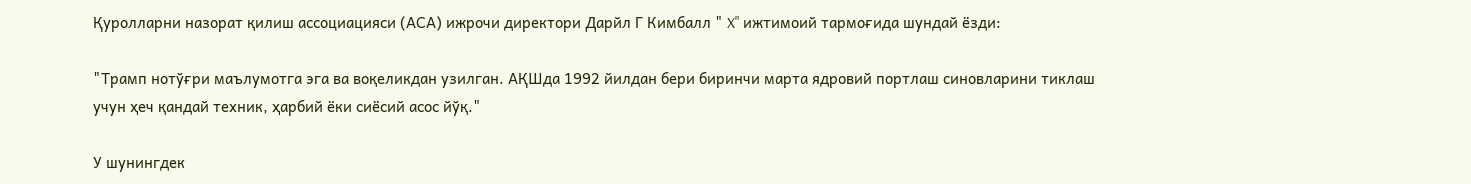Қуролларни назорат қилиш ассоциацияси (АCА) ижрочи директори Дарйл Г Кимбалл " X" ижтимоий тармоғида шундай ёзди:

"Трамп нотўғри маълумотга эга ва воқеликдан узилган. АҚШда 1992 йилдан бери биринчи марта ядровий портлаш синовларини тиклаш учун ҳеч қандай техник, ҳарбий ёки сиёсий асос йўқ."

У шунингдек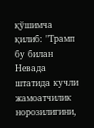қўшимча қилиб: "Трамп бу билан Невада штатида кучли жамоатчилик норозилигини,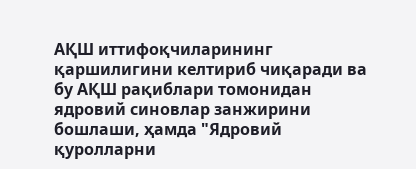АҚШ иттифоқчиларининг қаршилигини келтириб чиқаради ва бу АҚШ рақиблари томонидан ядровий синовлар занжирини бошлаши, ҳамда "Ядровий қуролларни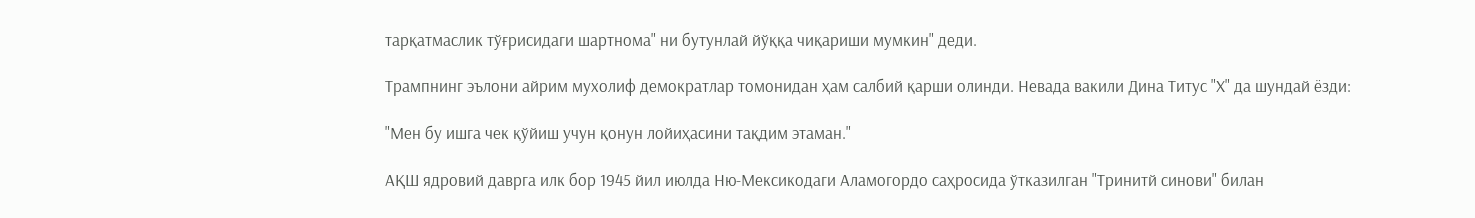тарқатмаслик тўғрисидаги шартнома" ни бутунлай йўққа чиқариши мумкин" деди.

Трампнинг эълони айрим мухолиф демократлар томонидан ҳам салбий қарши олинди. Невада вакили Дина Титус "Х" да шундай ёзди:

"Мен бу ишга чек қўйиш учун қонун лойиҳасини тақдим этаман."

АҚШ ядровий даврга илк бор 1945 йил июлда Ню-Мексикодаги Аламогордо саҳросида ўтказилган "Тринитй синови" билан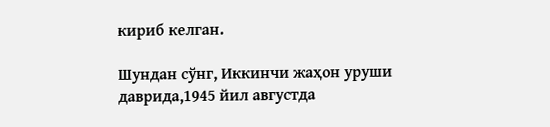кириб келган.

Шундан сўнг, Иккинчи жаҳон уруши даврида,1945 йил августда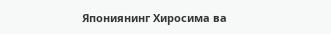Япониянинг Хиросима ва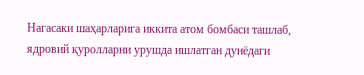Нагасаки шаҳарларига иккита атом бомбаси ташлаб, ядровий қуролларни урушда ишлатган дунёдаги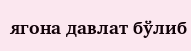ягона давлат бўлиб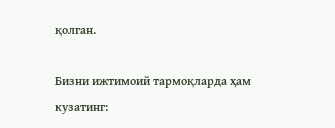қолган.

Бизни ижтимоий тармоқларда ҳам кузатинг: